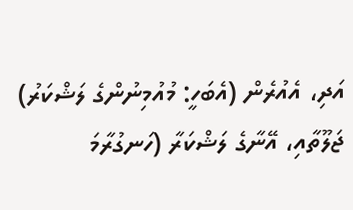އަދި، އެއުރެން (އެބަހީ: މުއުމިނުންގެ ލަޝްކަރު) ޖަލޫތާއި، އޭނާގެ ލަޝްކަރާ (ހަނގުރާމަ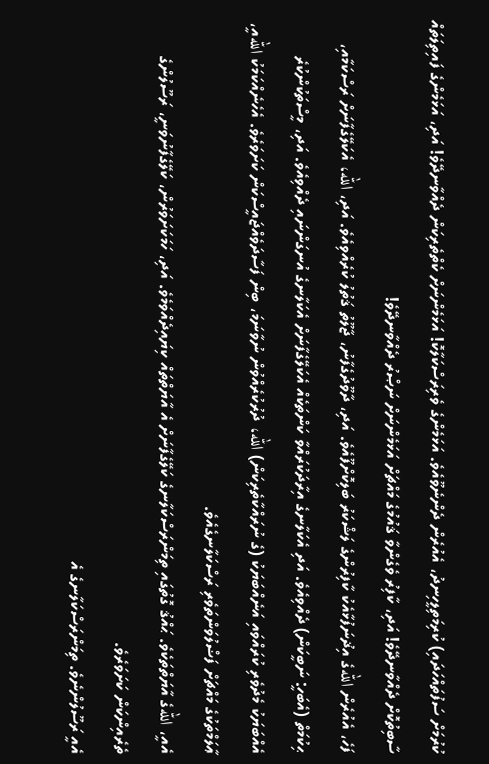ކުރުމަށް ސަފުތައްހަދައި) ކުރިމަތިލީހިނދު، އެއުރެން ދެންނެވޫއެވެ. އަޅަމެންގެ ވެރިރަސްކަލާކޮ! އަޅަމެންނަށް ކެތްތެރިކަން ދެއްވާނދޭވެ! އަދި، އަޅަމެންގެ ފައިތިލަތައް ސާބިތުކޮށް ދެއްވާނދޭވެ! އަދި، ކާފިރު ވެގެންވާ ޤައުމުގެ މައްޗަށް އަޅަމެންނަށް ނަޞްރު ދެއްވާނދޭވެ!
ފަހެ، އެއުރެން اللهގެ އިޛުނަފުޅާއެކު ކާފިރުންގެ ލަޝްކަރު ބަލިކޮށްފޫއެވެ. އަދި، ދާވޫދުގެފާނު، ޖާލޫތު ޤަތުލު ކުރެއްވިއެވެ. އަދި، الله، އެކަލޭގެފާނަށް ރަސްކަމާއި، ޙިކުމަތް (އެބަހީ: ނަބީކަން) ދެއްވިއެވެ. އަދި އެކަލާނގެ އިރާދަކުރައްވާ ކަންތަކެއް އެކަލޭގެފާނަށް އެކަލާނގެ އުނގަންނައި ދެއްވިއެވެ. އަދި، މީސްތަކުންކުރެ އެއްބަޔަކު މެދުވެރި ކުރައްވައި އަނެއްބަޔަކު (ގެ ނުރައްކާތެރިކަން) الله، ދުރުކުރެއްވުން ނުވާނަމަ، ބިން ފަސާދަވެއްޖައީސްކަން ކަށަވަރެވެ. އެހެނެއްކަމަކު اللهއީ، ޢާލަމްތަކުގެ މައްޗަށް ފަޟްލުވަންތަވެރި ރަސްކަލާނގެއެވެ.
އެއީ، اللهގެ އާޔަތްތަކެވެ. ޙައްޤު ގޮތުގައި ތިމަންރަސްކަލާނގެ ކަލޭގެފާނަށް އެ އާޔަތްތައް ކިޔައިދެއްވަމެވެ. އަދި، ހަމަކަށަވަރުން، ކަލޭގެފާނުވަނީ، ރަސޫލުންގެ ތެރެއިންކަން ކަށަވަރެވެ.
އެއީ ރަސޫލުންނެވެ. ތިމަންރަސްކަލާނގެ އެ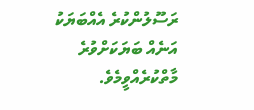ރަސޫލުންކުރެ އެއްބަޔަކު އަނެއް ބަޔަކަށްވުރެ މާތްކުރެއްވީމެވެ.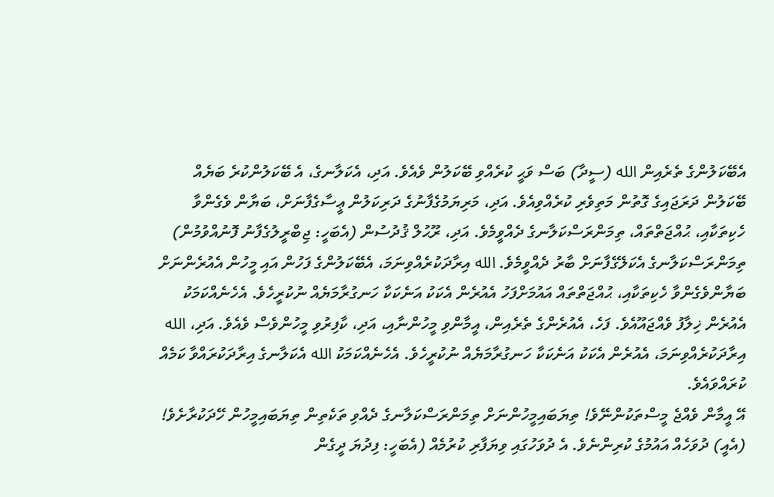އެބޭކަލުންގެ ތެރެއިން الله (ސީދާ) ބަސް ވަޙީ ކުރެއްވި ބޭކަލުން ވެއެވެ. އަދި، އެކަލާނގެ، އެ ބޭކަލުންކުރެ ބަޔެއް ބޭކަލުން ދަރަޖައިގެ ގޮތުން މަތިވެރި ކުރެއްވިއެވެ. އަދި، މަރިޔަމުގެފާނުގެ ދަރިކަލުން ޢީސާގެފާނަށް، ބަޔާން ވެގެންވާ ހެކިތަކާއި، ޙުއްޖަތްތައް، ތިމަންރަސްކަލާނގެ ދެއްވީމެވެ. އަދި، ރޫޙުލް ޤުދުސުން (އެބަހީ: ޖިބްރީލުގެފާނު ފޮނުއްވުމުން) ތިމަންރަސްކަލާނގެ އެކަލޭގެފާނަށް ބާރު ދެއްވީމެވެ. الله އިރާދަކުރެއްވިނަމަ، އެބޭކަލުންގެ ފަހުން އައި މީހުން އެއުރެންނަށް ބަޔާންވެގެންވާ ހެކިތަކާއި، ޙުއްޖަތްތައް އައުމަށްފަހު އެއުރެން އެކަކު އަނެކަކާ ހަނގުރާމަޔެއް ނުކުރީހެވެ. އެހެނެއްކަމަކު އެއުރެން ޚިލާފު ވެއްޖައޫއެވެ. ފަހެ، އެއުރެންގެ ތެރެއިން، އީމާންވި މީހުންނާއި، އަދި، ކާފިރުވި މީހުންވެސް ވެއެވެ. އަދި، الله އިރާދަކުރެއްވިނަމަ، އެއުރެން އެކަކު އަނެކަކާ ހަނގުރާމަޔެއް ނުކުރީހެވެ. އެހެނެއްކަމަކު الله އެކަލާނގެ އިރާދަކުރައްވާ ކަމެއް ކުރައްވައެވެ.
އޭ އީމާން ވެއްޖެ މީސްތަކުންނޭވެ! ތިޔަބައިމީހުންނަށް ތިމަންރަސްކަލާނގެ ދެއްވި ތަކެތިން ތިޔަބައިމީހުން ހޭދަކުރާށެވެ! (އެއީ) ދުވަހެއް އައުމުގެ ކުރިންނެވެ. އެ ދުވަހުގައި ވިޔަފާރި ކުރުމެއް (އެބަހީ: ފިދުޔަ ދީގެން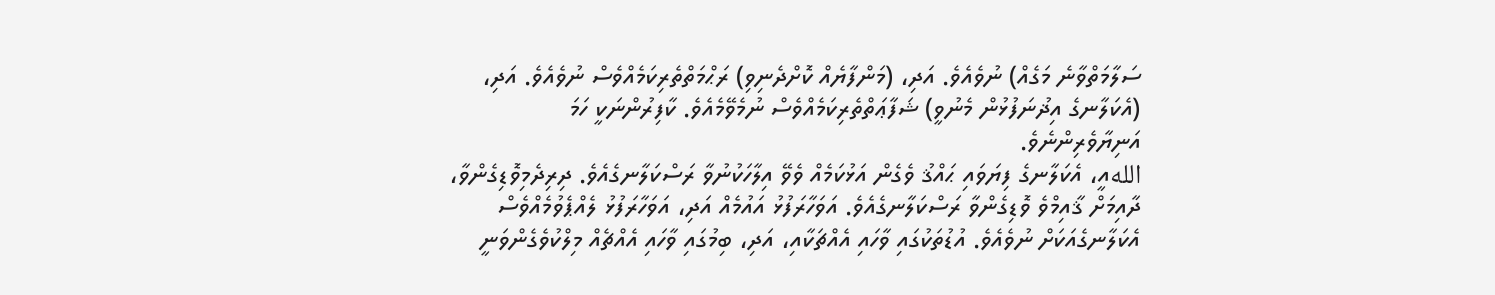ސަލާމަތްވާނެ މަގެއް) ނުވެއެވެ. އަދި، (މަންފާޔެއް ކޮށްދެނިވި) ރަޙްމަތްތެރިކަމެއްވެސް ނުވެއެވެ. އަދި، (އެކަލާނގެ އިޛުނަފުޅުން މެނުވީ) ޝަފާޢަތްތެރިކަމެއްވެސް ނުމެވޭމެއެވެ. ކާފިރުންނަކީ ހަމަ އަނިޔާވެރިންނެވެ.
اللهއީ، އެކަލާނގެ ފިޔަވައި ޙައްޤު ވެގެން އަޅުކަމެއް ވެވޭ އިލާހަކުނުވާ ރަސްކަލާނގެއެވެ. ދިރިދެމިވޮޑިގެންވާ، ދާއިމަށް ޤާއިމްވެ ވޮޑިގެންވާ ރަސްކަލާނގެއެވެ. އަވަހާރަފުޅު އައުމެއް އަދި، އަވަހާރަފުޅު ލެއްޕެވުމެއްވެސް އެކަލާނގެއަކަށް ނުވެއެވެ. އުޑުތަކުގައި ވާހައި އެއްޗަކާއި، އަދި، ބިމުގައި ވާހައި އެއްޗެއް މިލްކުވެގެންވަނީ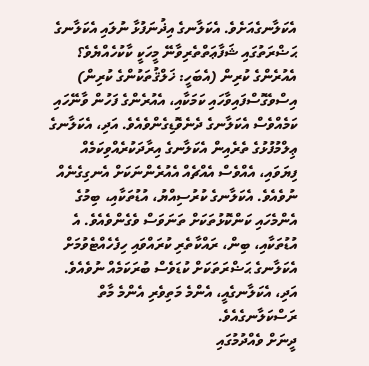އެކަލާނގެއަށެވެ. އެކަލާނގެ އިޛުނަފުޅާ ނުލައި އެކަލާނގެ ޙަޟްރަތުގައި ޝަފާޢަތްތެރިވާނޭ މީހަކީ ކާކުހެއްޔެވެ؟ އެއުރެންގެ ކުރިން (އެބަހީ: ޚަލްޤުތަކުންގެ ކުރިން) އިސްވެގޮސްފައިވާހައި ކަމަކާއި، އެއުރެންގެ ފަހުން ވާނޭހައި ކަމެއްވެސް އެކަލާނގެ ދެނެވޮޑިގެންވެއެވެ. އަދި، އެކަލާނގެ ޢިލްމުފުޅުގެ ތެރެއިން އެކަލާނގެ އިރާދަކުރެއްވިކަމެއް ފިޔަވައި، އެއްވެސް އެއްޗެއް އެއުރެންނަކަށް އެނގިގެނެއް ނުވެއެވެ. އެކަލާނގެ ކުރުސިއްޔު، އުޑުތަކާއި، ބިމުގެ އެންމެހައި ކަންކޮޅުތަކަށް ތަނަވަސް ވެގެންވެއެވެ. އެ އުޑުތަކާއި، ބިން، ރައްކާތެރި ކުރައްވައި ހިފެހެއްޓެވުމަށް އެކަލާނގެ ޙަޟްރަތަކަށް ކުޑަވެސް ބުރަކަމެއް ނުވެއެވެ. އަދި، އެކަލާނގެއީ، އެންމެ މަތިވެރި އެންމެ މާތް ރަސްކަލާނގެއެވެ.
ދީނަށް ވެއްދުމުގައި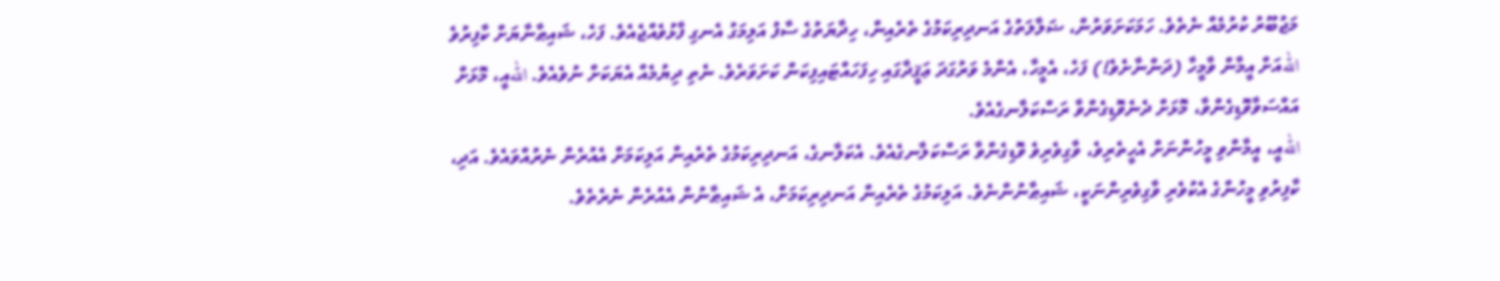މަޖުބޫރު ކުރުމެއް ނެތެވެ. ހަމަކަށަވަރުން، ޟަލާލަތުގެ އަނދިރިކަމުގެ ތެރެއިން، ހިދާޔަތުގެ ސާފު އަލިމަގު އެނގި ފާޅުވެއްޖެއެވެ. ފަހެ، ޝައިޠާނާޔަށް ކާފިރުވެ اللهއަށް އީމާން ވާމީހާ (ދަންނާށެވެ!) ފަހެ، އެމީހާ، އެންމެ ވަރުގަދަ ޢަޤީދާގައި ހިފަހައްޓައިފިކަން ކަށަވަރެވެ. ނެތި ދިޔުމެއް އެޔަކަށް ނުވެއެވެ. اللهއީ، މޮޅަށް އައްސަވާވޮޑިގެންވާ، މޮޅަށް ދެނެވޮޑިގެންވާ ރަސްކަލާނގެއެވެ.
اللهއީ، އީމާންވި މީހުންނަށް އެހީތެރިވެ، ވާގިވެރިވެ ވޮޑިގެންވާ ރަސްކަލާނގެއެވެ. އެކަލާނގެ، އަނދިރިކަމުގެ ތެރެއިން އަލިކަމަށް އެއުރެން ނެރުއްވައެވެ. އަދި، ކާފިރުވި މީހުންގެ އެކުވެރި ވާގިވެރިންނަކީ، ޝައިޠާނުންނެވެ. އަލިކަމުގެ ތެރެއިން އަނދިރިކަމަށް، އެ ޝައިޠާނުން އެއުރެން ނެރެތެވެ.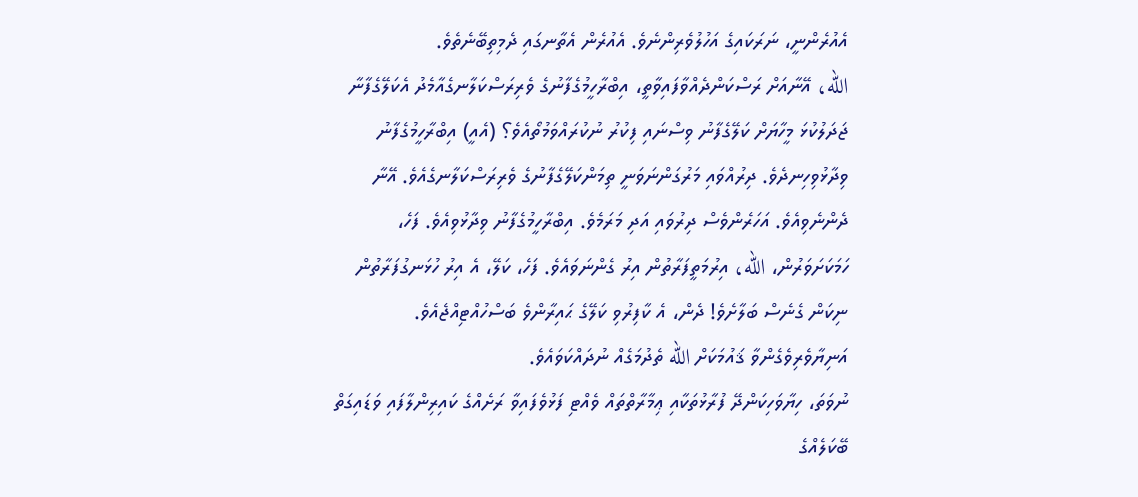އެއުރެންނީ، ނަރަކައިގެ އަހުލުވެރިންނެވެ. އެއުރެން އެތާނގައި ދެމިތިބޭނެތެވެ.
الله، އޭނާއަށް ރަސްކަންދެއްވާފައިވާތީ، އިބްރާހީމުގެފާނުގެ ވެރިރަސްކަލާނގެއާމެދު އެކަލޭގެފާނާ ޖަދަލުކުޅަ މީހާޔަށް ކަލޭގެފާނު ވިސްނައި ފިކުރު ނުކުރައްވަމުތޯއެވެ؟ (އެއީ) އިބްރާހީމުގެފާނު ވިދާޅުވިހިނދެވެ. ދިރުއްވައި މަރުގަންނަވަނީ ތިމަންކަލޭގެފާނުގެ ވެރިރަސްކަލާނގެއެވެ. އޭނާ ދެންނެވިއެވެ. އަހަރެންވެސް ދިރުވައި އަދި މަރަމެވެ. އިބްރާހީމުގެފާނު ވިދާޅުވިއެވެ. ފަހެ، ހަމަކަށަވަރުން، الله، އިރުމަތީފަރާތުން އިރު ގެންނަވައެވެ. ފަހެ، ކަލޭ، އެ އިރު ހުޅަނގުފަރާތުން ނިކަން ގެނެސް ބަލާށެވެ! ދެން، އެ ކާފިރުވި ކަލޭގެ ޙައިރާންވެ ބަސްހުއްޓިއްޖެއެވެ. އަނިޔާވެރިވެގެންވާ ޤައުމަކަށް الله ތެދުމަގެއް ނުދައްކަވައެވެ.
ނުވަތަ، ހިޔާވަހިކަންދޭ ފުރާޅުތަކާއި ޢިމާރާތްތައް ވެއްޓި ފަޅުވެފައިވާ ރަށެއްގެ ކައިރިންލާފައި ވަޑައިގަތް ބޭކަލެއްގެ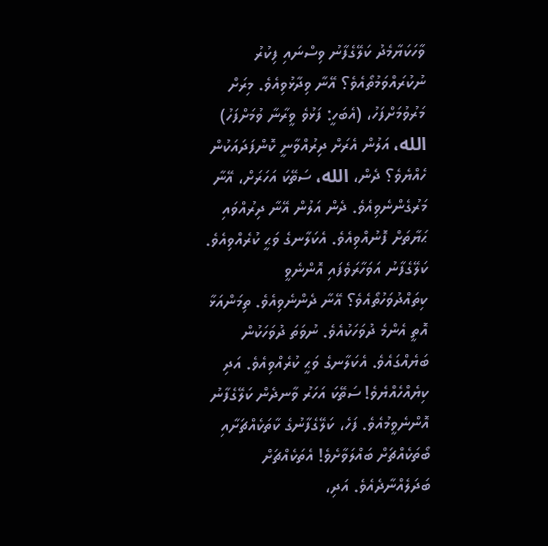ވާހަކަޔާމެދު ކަލޭގެފާނު ވިސްނައި ފިކުރު ނުކުރައްވަމުތޯއެވެ؟ އޭނާ ވިދާޅުވިއެވެ. މިރަށް މަރުވުމަށްފަހު، (އެބަހީ: ފަޅުވެ ވީރާނާ ވުމަށްފަހު) الله، އަލުން އެރަށް ދިރުއްވާނީ ކޮންފަދައަކުން ހެއްޔެވެ؟ ދެން، الله، ސަތޭކަ އަހަރަށް، އޭނާ މަރުގެންނެވިއެވެ. ދެން އަލުން އޭނާ ދިރުއްވައި ޙަޔާތަށް ފޮނުއްވިއެވެ. އެކަލާނގެ ވަޙީ ކުރެއްވިއެވެ. ކަލޭގެފާނު އަވަހާރަވެފައި އޮންނެވީ ކިތައްދުވަހުތޯއެވެ؟ އޭނާ ދެންނެވިއެވެ. ތިމަންއަޅާ އޮތީ އެންމެ ދުވަހަކުއެވެ. ނުވަތަ ދުވަހަކުން ބަޔެއްގައެވެ. އެކަލާނގެ ވަޙީ ކުރެއްވިއެވެ. އަދި ކިޔެއްހެއްޔެވެ! ސަތޭކަ އަހަރު ވާނދެން ކަލޭގެފާނު އޮންނެވީމުއެވެ. ފަހެ، ކަލޭގެފާނުގެ ކާތަކެއްޗަށާއި ބޯތަކެއްޗަށް ބައްލަވާށެވެ! އެތަކެއްޗަށް ބަދަލެއްނާދެއެވެ. އަދި،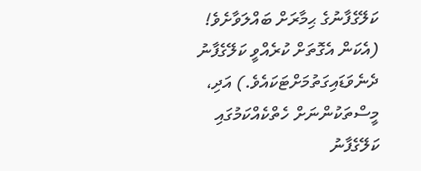ކަލޭގެފާނުގެ ޙިމާރަށް ބައްލަވާށެވެ! (އެކަން އެގޮތަށް ކުރެއްވީ ކަލޭގެފާނު ދެނެވަޑައިގަތުމަށްޓަކައެވެ.) އަދި، މީސްތަކުންނަށް ހެތްކެއްކަމުގައި ކަލޭގެފާނު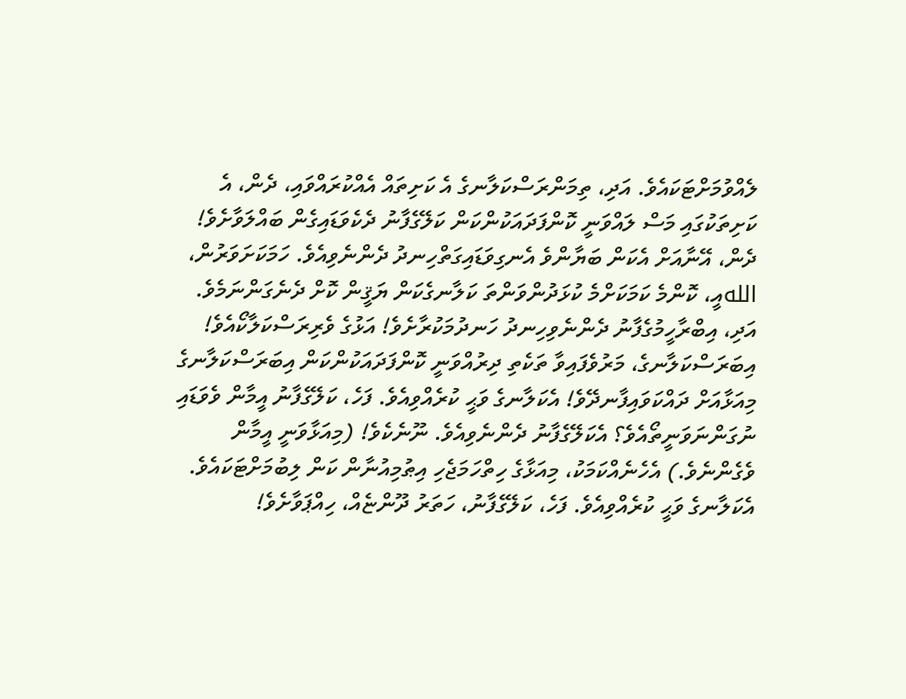ލެއްވުމަށްޓަކައެވެ. އަދި، ތިމަންރަސްކަލާނގެ އެ ކަށިތައް އެއްކުރައްވައި، ދެން، އެ ކަށިތަކުގައި މަސް ލައްވަނީ ކޮންފަދައަކުންކަން ކަލޭގެފާނު ދެކެވަޑައިގެން ބައްލަވާށެވެ! ދެން، އޭނާއަށް އެކަން ބަޔާންވެ އެނގިވަޑައިގަތްހިނދު ދެންނެވިއެވެ. ހަމަކަށަވަރުން، اللهއީ، ކޮންމެ ކަމަކަށްމެ ކުޅަދުންވަންތަ ކަލާނގެކަން ޔަޤީން ކޮށް ދެނެގަންނަމެވެ.
އަދި، އިބްރާހީމުގެފާނު ދެންނެވިހިނދު ހަނދުމަކުރާށެވެ! އަޅުގެ ވެރިރަސްކަލާކޯއެވެ! އިބަރަސްކަލާނގެ، މަރުވެފައިވާ ތަކެތި ދިރުއްވަނީ ކޮންފަދައަކުންކަން އިބަރަސްކަލާނގެ މިއަޅާއަށް ދައްކަވައިފާނދޭވެ! އެކަލާނގެ ވަޙީ ކުރެއްވިއެވެ. ފަހެ، ކަލޭގެފާނު އީމާން ވެވަޑައި ނުގަންނަވަނީތޯއެވެ؟ އެކަލޭގެފާނު ދެންނެވިއެވެ. ނޫނެކެވެ! (މިއަޅާވަނީ އީމާން ވެގެންނެވެ.) އެހެނެއްކަމަކު، މިއަޅާގެ ހިތްހަމަޖެހި އިޠުމިއުނާން ކަން ލިބުމަށްޓަކައެވެ. އެކަލާނގެ ވަޙީ ކުރެއްވިއެވެ. ފަހެ، ކަލޭގެފާނު، ހަތަރު ދޫންޏެއް، ހިއްޕަވާށެވެ!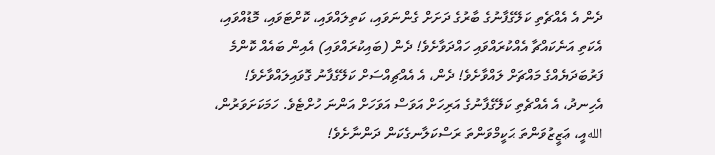ދެން އެ އެއްޗެތި ކަލޭގެފާނުގެ ބާރުގެ ދަށަށް ގެންނަވައި، ކަތިލައްވައި، ކޮށްޓަވައި، މޮޑުއްވައި، އެކަތި އަނެކައްޗާ އެއްކުރައްވައި ހައްދަވާށެވެ! ދެން (ބައިކުރައްވައި) އެއިން ބައެއް ކޮންމެ ފަރުބަދަޔެއްގެ މައްޗަށް ލައްވާށެވެ! ދެން، އެ އެއްޗިއްސަށް ކަލޭގެފާނު ގޮވައިލައްވާށެވެ! އެހިނދު، އެ އެއްޗެތި ކަލޭގެފާނުގެ އަރިހަށް އަވަސް އަވަހަށް އަންނަ ހުށްޓެވެ. ހަމަކަށަވަރުން، اللهއީ، ޢަޒީޒުވަންތަ ޙަކީމްވަންތަ ރަސްކަލާނގެކަން ދަންނާށެވެ!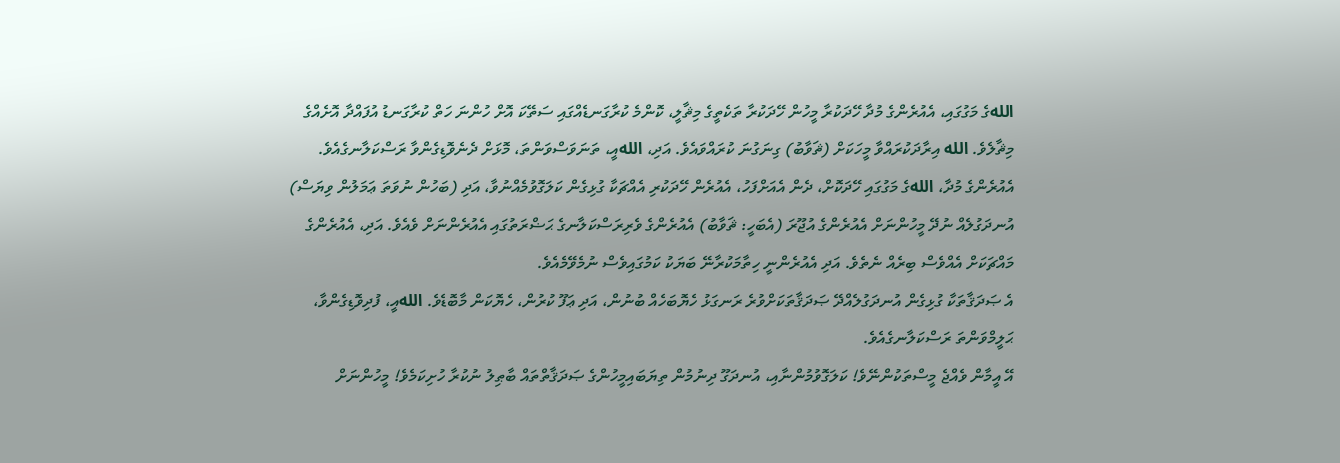اللهގެ މަގުގައި، އެއުރެންގެ މުދާ ހޭދަކުރާ މީހުން ހޭދަކުރާ ތަކެތީގެ މިޘާލީ، ކޮންމެ ކުރާގަނޑެއްގައި ސަތޭކަ އޮށް ހުންނަ ހަތް ކުރާގަނޑު އުފައްދާ އޮށެއްގެ މިޘާލެވެ. الله އިރާދަކުރައްވާ މީހަކަށް (ޘަވާބު) ގިނަގުނަ ކުރައްވައެވެ. އަދި، اللهއީ، ތަނަވަސްވަންތަ، މޮޅަށް ދެނެވޮޑިގެންވާ ރަސްކަލާނގެއެވެ.
އެއުރެންގެ މުދާ، اللهގެ މަގުގައި ހޭދަކޮށް، ދެން އެއަށްފަހު، އެއުރެން ހޭދަކުރި އެއްޗަކާ ގުޅިގެން ކަލަގޮވުމެއްނުވާ، އަދި (ބަހުން ނުވަތަ ޢަމަލުން ވިޔަސް) އުނދަގުލެއް ނުދޭ މީހުންނަށް އެއުރެންގެ އުޖޫރަ (އެބަހީ: ޘަވާބު) އެއުރެންގެ ވެރިރަސްކަލާނގެ ޙަޟްރަތުގައި އެއުރެންނަށް ވެއެވެ. އަދި، އެއުރެންގެ މައްޗަކަށް އެއްވެސް ބިރެއް ނެތެވެ. އަދި އެއުރެންނީ ހިތާމަކުރާނޭ ބަޔަކު ކަމުގައިވެސް ނުމެވޭމެއެވެ.
އެ ޞަދަޤާތަކާ ގުޅިގެން އުނދަގުލެއްދޭ ޞަދަޤާތަކަށްވުރެ ރަނގަޅު ހެޔޮބަހެއް ބުނުން، އަދި ޢަފޫ ކުރުން، ހެޔޮކަން މާބޮޑެވެ. اللهއީ، ފުދިވޮޑިގެންވާ، ޙަލީމްވަންތަ ރަސްކަލާނގެއެވެ.
އޭ އީމާން ވެއްޖެ މީސްތަކުންނޭވެ! ކަލަގޮވުމުންނާއި، އުނދަގޫ ދިނުމުން ތިޔަބައިމީހުންގެ ޞަދަޤާތްތައް ބާޠިލު ނުކުރާ ހުށިކަމެވެ! މީހުންނަށް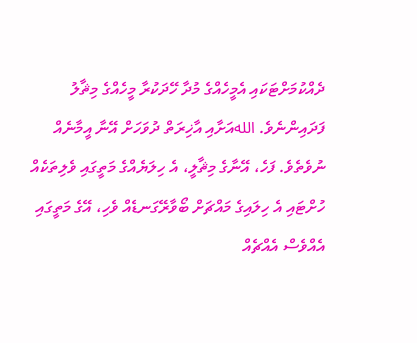ދެއްކުމަށްޓަކައި އެމީހެއްގެ މުދާ ހޭދަކުރާ މީހެއްގެ މިޘާލު ފަދައިންނެވެ. اللهއަށާއި އާޚިރަތް ދުވަހަށް އޭނާ އީމާނެއް ނުވެތެވެ. ފަހެ، އޭނާގެ މިޘާލީ، އެ ހިލަޔެއްގެ މަތީގައި ވެލިތަކެއް ހުށްޓައި އެ ހިލައިގެ މައްޗަށް ބޯވާރޭގަނޑެއް ވެހި، އޭގެ މަތީގައި އެއްވެސް އެއްޗެއް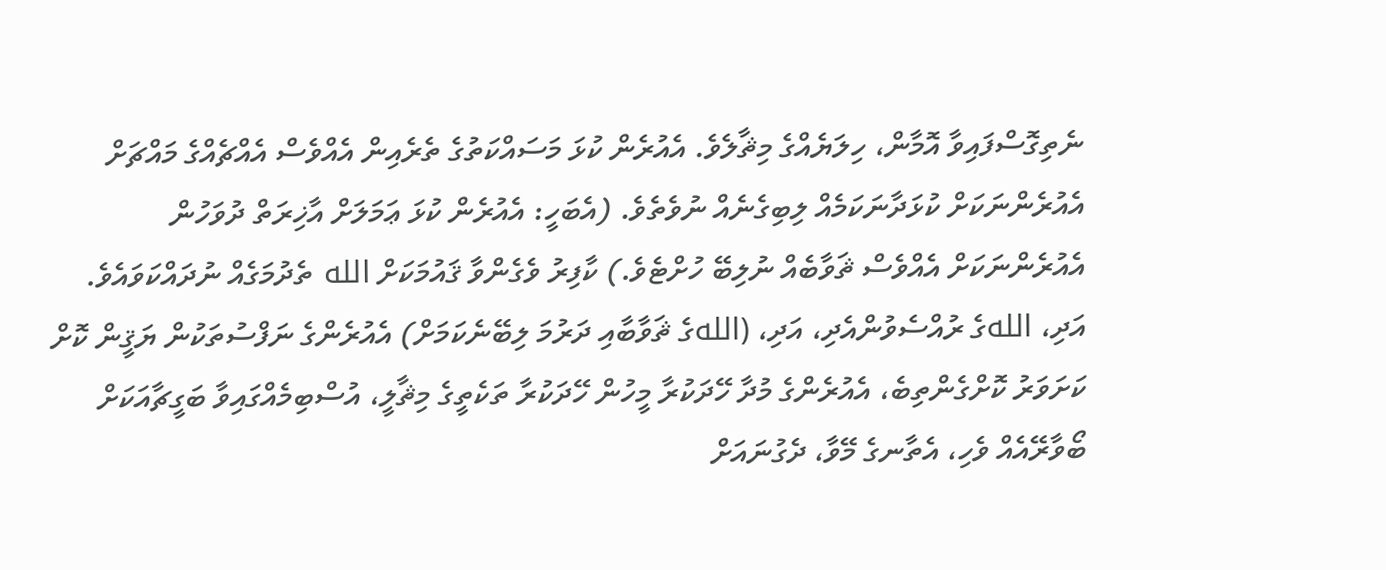ނެތިގޮސްފައިވާ އޮމާން، ހިލަޔެއްގެ މިޘާލެވެ. އެއުރެން ކުޅަ މަސައްކަތުގެ ތެރެއިން އެއްވެސް އެއްޗެއްގެ މައްޗަށް އެއުރެންނަކަށް ކުޅަދާނަކަމެއް ލިބިގެނެއް ނުވެތެވެ. (އެބަހީ: އެއުރެން ކުޅަ ޢަމަލަށް އާޚިރަތް ދުވަހުން އެއުރެންނަކަށް އެއްވެސް ޘަވާބެއް ނުލިބޭ ހުށްޓެވެ.) ކާފިރު ވެގެންވާ ޤައުމަކަށް الله ތެދުމަގެއް ނުދައްކަވައެވެ.
އަދި، اللهގެ ރުއްސެވުންއެދި، އަދި، (اللهގެ ޘަވާބާއި ދަރުމަ ލިބޭނެކަމަށް) އެއުރެންގެ ނަފްސުތަކުން ޔަޤީން ކޮށް ކަށަވަރު ކޮށްގެންތިބެ، އެއުރެންގެ މުދާ ހޭދަކުރާ މީހުން ހޭދަކުރާ ތަކެތީގެ މިޘާލީ، އުސްބިމެއްގައިވާ ބަގީޗާއަކަށް ބޯވާރޭއެއް ވެހި، އެތާނގެ މޭވާ، ދެގުނައަށް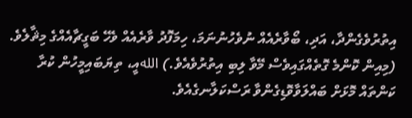އިތުރުވެގެންދާ، އަދި، ބޯވާރެއެއް ނުވެހުނުނަމަ، ހިމަފޮދު ވާރެއެއް ވެހޭ ބަގީޗާއެއްގެ މިޘާލެވެ. (މިއިން ކޮންމެ ގޮތެއްގައިވެސް މޭވާ ލިބި އިތުރުވެއެވެ.) اللهއީ، ތިޔަބައިމީހުން ކުރާ ކަންތައް މޮޅަށް ބައްލަވާވޮޑިގެންވާ ރަސްކަލާނގެއެވެ.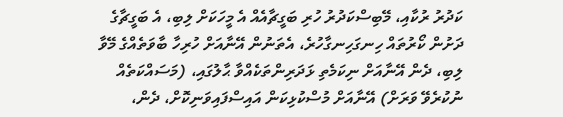ކަދުރު ރުކާއި، މޭބިސްކަދުރު ހުރި ބަގީޗާއެއް އެ މީހަކަށް ލިބި، އެ ބަގީޗާގެ ދަށުން ކޯރުތައް ހިނގަހިނގާހުރެ، އެތަނުން އޭނާއަށް ހުރިހާ ބާވަތެއްގެ މޭވާ ލިބި، ދެން އޭނާއަށް ނިކަމެތި ޅަދަރިންތަކެއްވާ ޙާލުގައި، (މަސައްކަތެއް ނުކުރެވޭ ވަރަށް) އޭނާއަށް މުސްކުޅިކަން އައިސްފައިވަނިކޮށް، ދެން،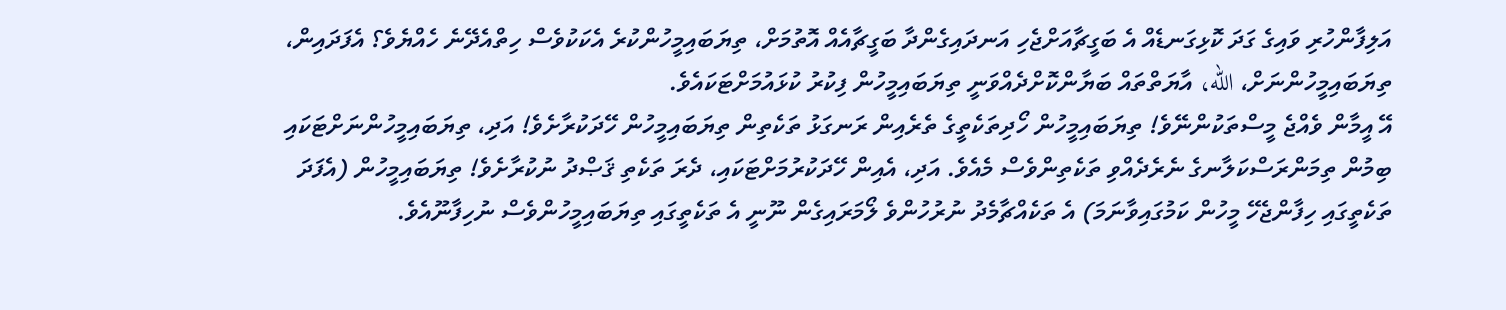އަލިފާންހުރި ވައިގެ ގަދަ ކޮޅިގަނޑެއް އެ ބަގީޗާއަށްޖެހި އަނދައިގެންދާ ބަގީޗާއެއް އޮތުމަށް، ތިޔަބައިމީހުންކުރެ އެކަކުވެސް ހިތްއެދޭނެ ހެއްޔެވެ؟ އެފަދައިން، ތިޔަބައިމީހުންނަށް، الله، އާޔަތްތައް ބަޔާންކޮށްދެއްވަނީ ތިޔަބައިމީހުން ފިކުރު ކުޅައުމަށްޓަކައެވެ.
އޭ އީމާން ވެއްޖެ މީސްތަކުންނޭވެ! ތިޔަބައިމީހުން ހޯދިތަކެތީގެ ތެރެއިން ރަނގަޅު ތަކެތިން ތިޔަބައިމީހުން ހޭދަކުރާށެވެ! އަދި، ތިޔަބައިމީހުންނަށްޓަކައި ބިމުން ތިމަންރަސްކަލާނގެ ނެރެދެއްވި ތަކެތިންވެސް މެއެވެ. އަދި، އެއިން ހޭދަކުރުމަށްޓަކައި، ދެރަ ތަކެތި ޤަޞްދު ނުކުރާށެވެ! ތިޔަބައިމީހުން (އެފަދަ ތަކެތީގައި ހިފާންޖެހޭ މީހުން ކަމުގައިވާނަމަ) އެ ތަކެއްޗާމެދު ނުރުހުންވެ ލޯމަރައިގެން ނޫނީ އެ ތަކެތީގައި ތިޔަބައިމީހުންވެސް ނުހިފާނޫއެވެ.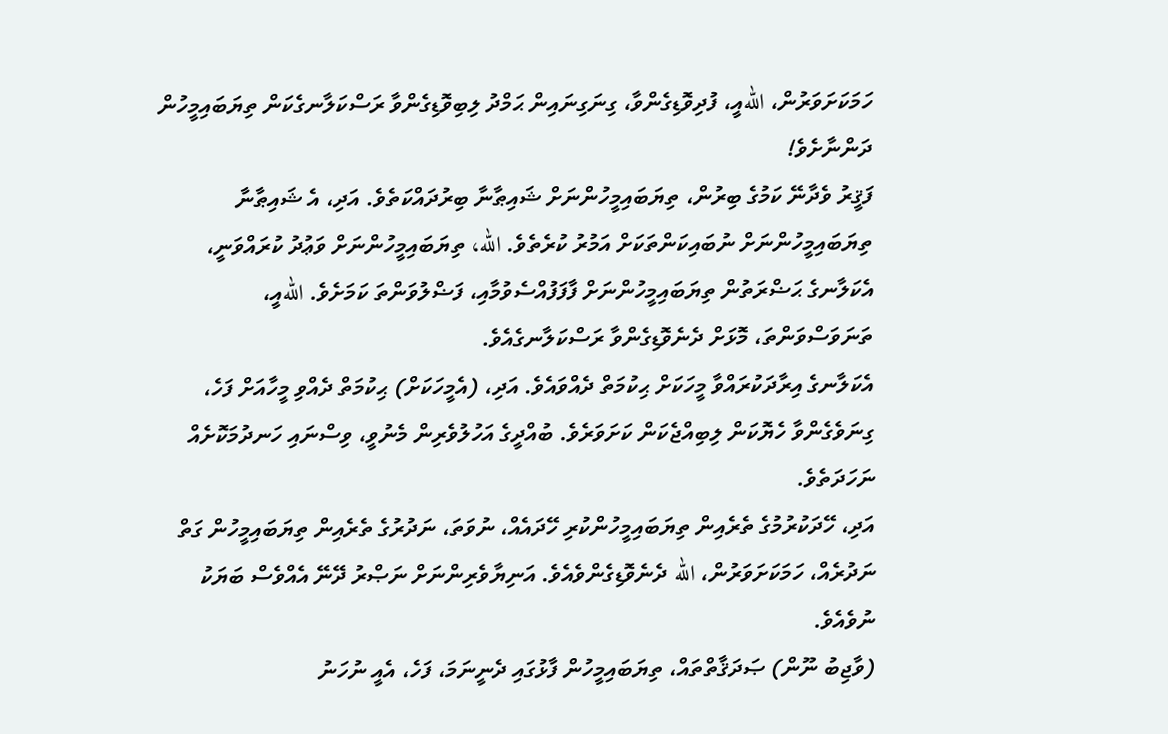ހަމަކަށަވަރުން، اللهއީ، ފުދިވޮޑިގެންވާ، ގިނަގިނައިން ޙަމްދު ލިބިވޮޑިގެންވާ ރަސްކަލާނގެކަން ތިޔަބައިމީހުން ދަންނާށެވެ!
ފަޤީރު ވެދާނޭ ކަމުގެ ބިރުން، ތިޔަބައިމީހުންނަށް ޝައިޠާނާ ބިރުދައްކަތެވެ. އަދި، އެ ޝައިޠާނާ ތިޔަބައިމީހުންނަށް ނުބައިކަންތަކަށް އަމުރު ކުރެތެވެ. الله، ތިޔަބައިމީހުންނަށް ވަޢުދު ކުރައްވަނީ، އެކަލާނގެ ޙަޟްރަތުން ތިޔަބައިމީހުންނަށް ފާފަފުއްސެވުމާއި، ފަޟްލުވަންތަ ކަމަށެވެ. اللهއީ، ތަނަވަސްވަންތަ، މޮޅަށް ދެނެވޮޑިގެންވާ ރަސްކަލާނގެއެވެ.
އެކަލާނގެ އިރާދަކުރައްވާ މީހަކަށް ޙިކުމަތް ދެއްވައެވެ. އަދި، (އެމީހަކަށް) ޙިކުމަތް ދެއްވި މީހާއަށް ފަހެ، ގިނަވެގެންވާ ހެޔޮކަން ލިބިއްޖެކަން ކަށަވަރެވެ. ބުއްދީގެ އަހުލުވެރިން މެނުވީ، ވިސްނައި ހަނދުމަކޮށެއް ނަހަދަތެވެ.
އަދި، ހޭދަކުރުމުގެ ތެރެއިން ތިޔަބައިމީހުންކުރި ހޭދައެއް، ނުވަތަ، ނަދުރުގެ ތެރެއިން ތިޔަބައިމީހުން ގަތް ނަދުރެއް، ހަމަކަށަވަރުން، الله ދެނެވޮޑިގެންވެއެވެ. އަނިޔާވެރިންނަށް ނަޞްރު ދޭނޭ އެއްވެސް ބަޔަކު ނުވެއެވެ.
(ވާޖިބު ނޫން) ޞަދަޤާތްތައް، ތިޔަބައިމީހުން ފާޅުގައި ދެނީނަމަ، ފަހެ، އެއީ ނުހަނު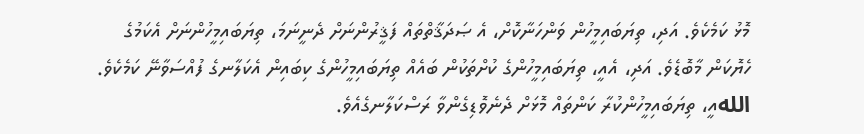މޮޅު ކަމެކެވެ. އަދި، ތިޔަބައިމީހުން ވަންހަނާކޮށް، އެ ޞަދަޤާތްތައް ފަޤީރުންނަށް ދެނީނަމަ، ތިޔަބައިމީހުންނަށް އެކަމުގެ ހެޔޮކަން މާބޮޑެވެ. އަދި، އެއީ، ތިޔަބައިމީހުންގެ ކުށްތަކުން ބައެއް ތިޔަބައިމީހުންގެ ކިބައިން އެކަލާނގެ ފުއްސަވާނޭ ކަމެކެވެ. اللهއީ، ތިޔަބައިމީހުންކުރާ ކަންތައް މޮޅަށް ދެނެވޮޑިގެންވާ ރަސްކަލާނގެއެވެ.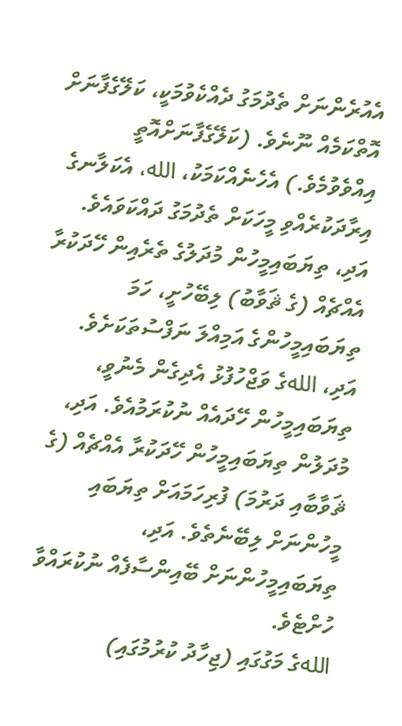އެއުރެންނަށް ތެދުމަގު ދެއްކެވުމަކީ، ކަލޭގެފާނަށް އޮތްކަމެއް ނޫނެވެ. (ކަލޭގެފާނަށްއޮތީ އިއްވެވުމެވެ.) އެހެނެއްކަމަކު، الله، އެކަލާނގެ އިރާދަކުރެއްވި މީހަކަށް ތެދުމަގު ދައްކަވައެވެ. އަދި، ތިޔަބައިމީހުން މުދަލުގެ ތެރެއިން ހޭދަކުރާ އެއްޗެއް (ގެ ޘަވާބު) ލިބޭހުށީ، ހަމަ ތިޔަބައިމީހުންގެ އަމިއްލަ ނަފްސުތަކަށެވެ. އަދި، اللهގެ ވަޖްހުފުޅު އެދިގެން މެނުވީ، ތިޔަބައިމީހުން ހޭދައެއް ނުކުރަމުއެވެ. އަދި، މުދަލުން ތިޔަބައިމީހުން ހޭދަކުރާ އެއްޗެއް (ގެ ޘަވާބާއި ދަރުމަ) ފުރިހަމައަށް ތިޔަބައި މީހުންނަށް ލިބޭނެތެވެ. އަދި، ތިޔަބައިމީހުންނަށް ބޭއިންސާފެއް ނުކުރައްވާ ހުށްޓެވެ.
اللهގެ މަގުގައި (ޖިހާދު ކުރުމުގައި)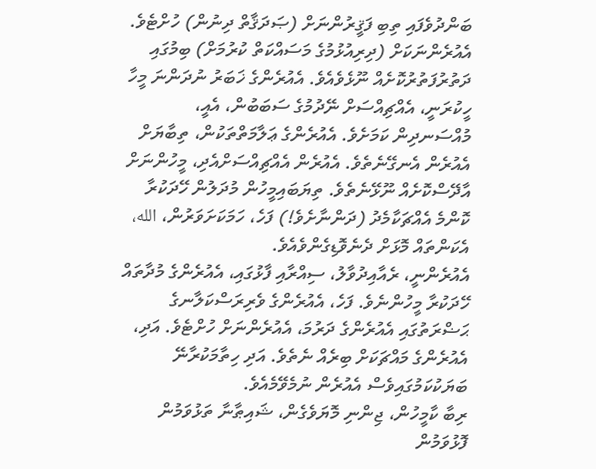ބަންދުވެފައި ތިބި ފަޤީރުންނަށް (ޞަދަޤާތް ދިނުން) ހުށްޓެވެ. އެއުރެންނަކަށް (ދިރިއުޅުމުގެ މަސައްކަތް ކުރުމަށް) ބިމުގައި ދަތުރުފަތުރުކޮށެއް ނޫޅެވެއެވެ. އެއުރެންގެ ޚަބަރު ނުދަންނަ މީހާ ހީކުރަނީ، އެއްޗިއްސަށް ނޭދުމުގެ ސަބަބުން، އެއީ، މުއްސަނދިން ކަމަށެވެ. އެއުރެންގެ ޢަލާމަތްތަކުން، ތިބާޔަށް އެއުރެން އެނގޭނެތެވެ. އެއުރެން އެއްޗިއްސަށްއެދި، މީހުންނަށް އާދޭސްކޮށެއް ނޫޅޭނެތެވެ. ތިޔަބައިމީހުން މުދަލުން ހޭދަކުރާ ކޮންމެ އެއްޗަކާމެދު (ދަންނާށެވެ!) ފަހެ، ހަމަކަށަވަރުން، الله، އެކަންތައް މޮޅަށް ދެނެވޮޑިގެންވެއެވެ.
އެއުރެންނީ، ރެއާއިދުވާލު، ސިއްރާއި ފާޅުގައި، އެއުރެންގެ މުދާތައް ހޭދަކުރާ މީހުންނެވެ. ފަހެ، އެއުރެންގެ ވެރިރަސްކަލާނގެ ޙަޟްރަތުގައި އެއުރެންގެ ދަރުމަ، އެއުރެންނަށް ހުށްޓެވެ. އަދި، އެއުރެންގެ މައްޗަކަށް ބިރެއް ނެތެވެ. އަދި ހިތާމަކުރާނޭ ބަޔަކުކަމުގައިވެސް އެއުރެން ނުމެވޭމެއެވެ.
ރިބާ ކާމީހުން، ޖިންނި މޮޔަވެގެން، ޝައިޠާނާ ތަޅުވަމުން ފޮޅުވަމުން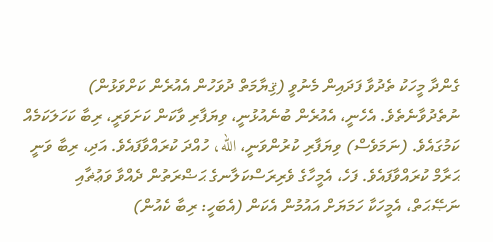ގެންދާ މީހަކު ތެދުވާ ފަދައިން މެނުވީ (ޤިޔާމަތް ދުވަހުން އެއުރެން ކަށްވަޅުން) ނުތެދުވާނެތެވެ. އެހެނީ، އެއުރެން ބުނެއުޅުނީ، ވިޔަފާރި ވާކަން ކަށަވަރީ، ރިބާ ކަހަލަކަމެއް ކަމުގައެވެ. (ނަމަވެސް) ވިޔަފާރި ކުރުންވަނީ، الله، ހުއްދަ ކުރައްވާފައެވެ. އަދި، ރިބާ ވަނީ ޙަރާމް ކުރައްވާފައެވެ. ފަހެ، އެމީހާގެ ވެރިރަސްކަލާނގެ ޙަޟްރަތުން ދެއްވާ ވަޢުޡާއި ނަޞޭޙަތް، އެމީހަކާ ހަމަޔަށް އައުމުން އެކަން (އެބަހީ: ރިބާ ކެއުން)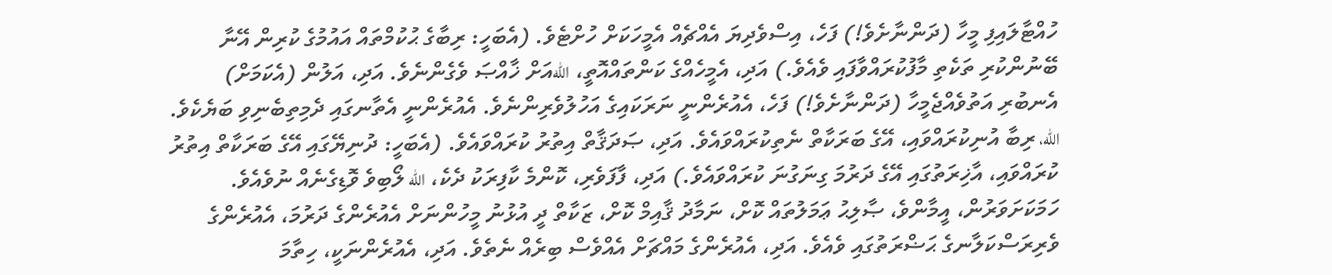ހުއްޓާލައިފި މީހާ (ދަންނާށެވެ!) ފަހެ، އިސްވެދިޔަ އެއްޗެއް އެމީހަކަށް ހުށްޓެވެ. (އެބަހީ: ރިބާގެ ޙުކުމްތައް އައުމުގެ ކުރިން އޭނާ ބޭނުންކުރި ތަކެތި މާފުކުރައްވާފައި ވެއެވެ.) އަދި، އެމީހެއްގެ ކަންތައްއޮތީ، اللهއަށް ޚާއްޞަ ވެގެންނެވެ. އަދި، އަލުން (އެކަމަށް) އެނބުރި އަތުވެއްޖެމީހާ (ދަންނާށެވެ!) ފަހެ، އެއުރެންނީ ނަރަކައިގެ އަހުލުވެރިންނެވެ. އެއުރެންނީ އެތާނގައި ދެމިތިބެނިވި ބަޔެކެވެ.
الله، ރިބާ އުނިކުރައްވައި، އޭގެ ބަރަކާތް ނެތިކުރައްވައެވެ. އަދި، ޞަދަޤާތް އިތުރު ކުރައްވައެވެ. (އެބަހީ: ދުނިޔޭގައި އޭގެ ބަރަކާތް އިތުރު ކުރައްވައި، އާޚިރަތުގައި އޭގެ ދަރުމަ ގިނަގުނަ ކުރައްވައެވެ.) އަދި، ފާފަވެރި، ކޮންމެ ކާފިރަކު ދެކެ، الله ލޯބިވެ ވޮޑިގެނެއް ނުވެއެވެ.
ހަމަކަށަވަރުން، އީމާންވެ، ޞާލިޙު ޢަމަލުތައް ކޮށް، ނަމާދު ޤާއިމް ކޮށް، ޒަކާތް ދީ އުޅުނު މީހުންނަށް އެއުރެންގެ ދަރުމަ، އެއުރެންގެ ވެރިރަސްކަލާނގެ ޙަޟްރަތުގައި ވެއެވެ. އަދި، އެއުރެންގެ މައްޗަށް އެއްވެސް ބިރެއް ނެތެވެ. އަދި، އެއުރެންނަކީ، ހިތާމަ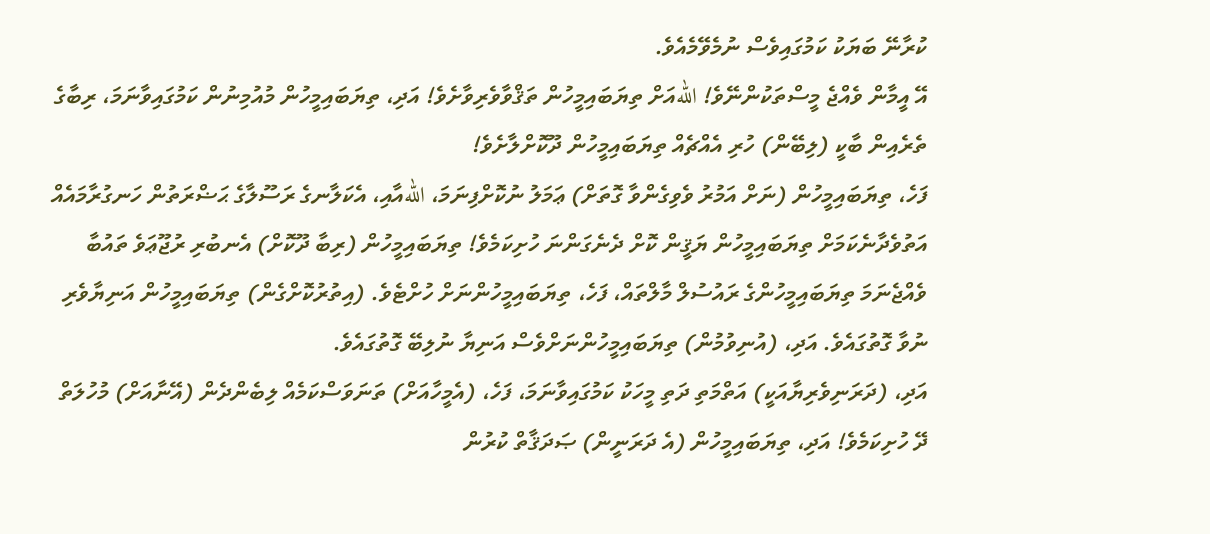ކުރާނޭ ބަޔަކު ކަމުގައިވެސް ނުމެވޭމެއެވެ.
އޭ އީމާން ވެއްޖެ މީސްތަކުންނޭވެ! اللهއަށް ތިޔަބައިމީހުން ތަޤްވާވެރިވާށެވެ! އަދި، ތިޔަބައިމީހުން މުއުމިނުން ކަމުގައިވާނަމަ، ރިބާގެ ތެރެއިން ބާކީ (ލިބޭން) ހުރި އެއްޗެއް ތިޔަބައިމީހުން ދޫކޮށްލާށެވެ!
ފަހެ، ތިޔަބައިމީހުން (ނަށް އަމުރު ވެވިގެންވާ ގޮތަށް) ޢަމަލު ނުކޮށްފިނަމަ، اللهއާއި، އެކަލާނގެ ރަސޫލާގެ ޙަޟްރަތުން ހަނގުރާމައެއް އަތުވެދާނެކަމަށް ތިޔަބައިމީހުން ޔަޤީން ކޮށް ދެނެގަންނަ ހުށިކަމެވެ! ތިޔަބައިމީހުން (ރިބާ ދޫކޮށް) އެނބުރި ރުޖޫޢަވެ ތައުބާ ވެއްޖެނަމަ ތިޔަބައިމީހުންގެ ރައުސުލް މާލްތައް، ފަހެ، ތިޔަބައިމީހުންނަށް ހުށްޓެވެ. (އިތުރުކޮށްގެން) ތިޔަބައިމީހުން އަނިޔާވެރި ނުވާ ގޮތުގައެވެ. އަދި، (އުނިވުމުން) ތިޔަބައިމީހުންނަށްވެސް އަނިޔާ ނުލިބޭ ގޮތުގައެވެ.
އަދި، (ދަރަނިވެރިޔާއަކީ) އަތްމަތި ދަތި މީހަކު ކަމުގައިވާނަމަ، ފަހެ، (އެމީހާއަށް) ތަނަވަސްކަމެއް ލިބެންދެން (އޭނާއަށް) މުހުލަތް ދޭ ހުށިކަމެވެ! އަދި، ތިޔަބައިމީހުން (އެ ދަރަނީން) ޞަދަޤާތް ކުރުން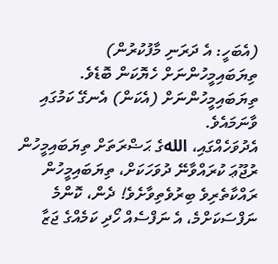(އެބަހީ: އެ ދަރަނި މާފުކުރުން) ތިޔަބައިމީހުންނަށް ހެޔޮކަން ބޮޑެވެ. ތިޔަބައިމީހުންނަށް (އެކަން) އެނގޭ ކަމުގައި ވާނަމައެވެ.
އެދުވަހެއްގައި، اللهގެ ޙަޟްރަތަށް ތިޔަބައިމީހުން ރުޖޫޢަ ކުރައްވާނޭ ދުވަހަކަށް، ތިޔަބައިމީހުން ރައްކާތެރިވެ ބިރުވެތިވާށެވެ! ދެން، ކޮންމެ ނަފްސަކަށްމެ، އެ ނަފްސެއް ހޯދި ކަމެއްގެ ޖަޒާ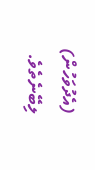(އެދުވަހުން) ލިބޭނެތެވެ.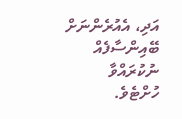އަދި، އެއުރެންނަށް ބޭއިންސާފެއް ނުކުރައްވާ ހުށްޓެވެ.